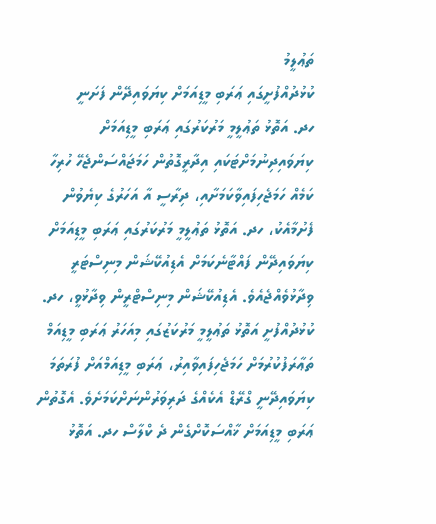ތަޢުލީމު
ކުޅުދުއްފުށީގައި ޢަރަބި މީޑިއަމަށް ކިޔަވައިދޭން ފަށަނީ
ހދ. އަތޮޅު ތަޢުލީމީ މަރުކަރުގައި ޢަރަބި މީޑިއަމަށް ކިޔަވައިދިނުމަށްޓަކައި އިދާރީގޮތުން ހަމަޖައްސަންޖެހޭ ހުރިހާ ކަމެއް ހަމަޖެހިފައިވާކަމަށާއި، ދިރާސީ އާ އަހަރުގެ ކިޔެވުން ފެށުމާއެކު، ހދ. އަތޮޅު ތަޢުލީމީ މަރުކަރުގައި ޢަރަބި މީޑިއަމަށް ކިޔަވައިދޭން ފައްޓާނެކަމަށް އެޑިއުކޭޝަން މިނިސްޓަރީ ވިދާޅުވެއްޖެއެވެ. އެޑިއުކޭޝަން މިނިސްޓްރީން ވިދާޅުވީ، ހދ. ކުޅުދުއްފުށީ އަތޮޅު ތަޢުލީމީ މަރުކަޒުގައި މިއަހަރު ޢަރަބި މީޑިއަމް ތަޢާރަފުކުރުމަށް ހަމަޖެހިފައިވާއިރު، ޢަރަބި މީޑިއަމްއަށް ފުރަތަމަ ކިޔަވައިދޭނީ ގްރޭޑް އެކެއްގެ ދަރިވަރުންނަށްކަމަށެވެ. އެގޮތުން ޢަރަބި މީޑިއަމަށް ޚާއްސަކޮށްގެން ދެ ކްލާސް ހދ. އަތޮޅު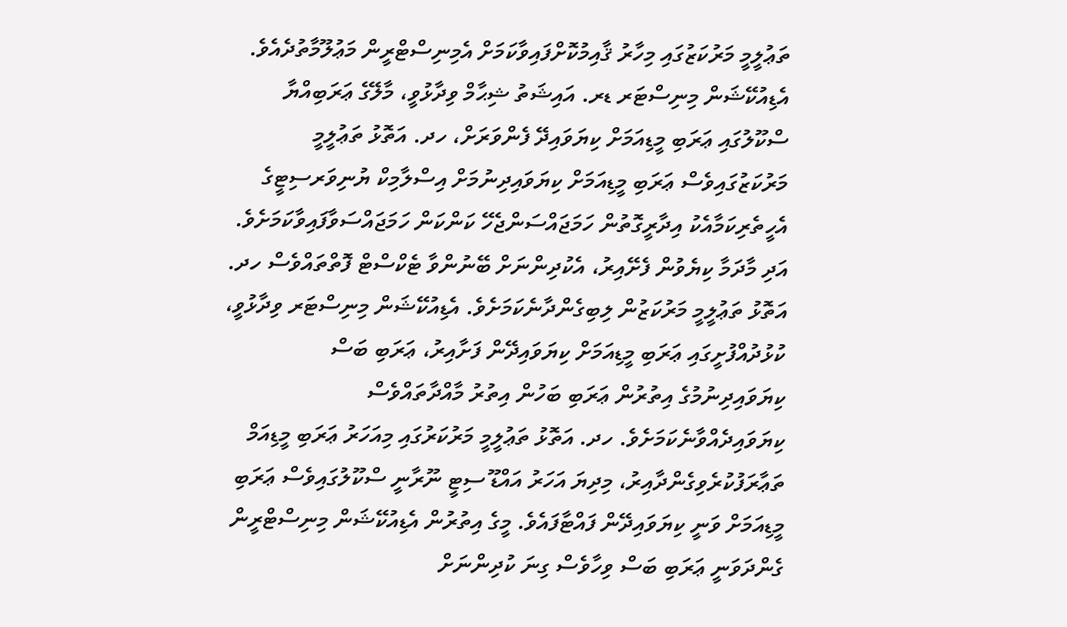ތަޢުލީމީ މަރުކަޒުގައި މިހާރު ޤާއިމުކޮށްފައިވާކަމަށް އެމިނިސްޓްރީން މަޢުލޫމާތުދެއެވެ. އެޑިއުކޭޝަން މިނިސްޓަރ ޑރ. އައިޝަތު ޝިޙާމް ވިދާޅުވީ، މާލޭގެ ޢަރަބިއްޔާ ސްކޫލުގައި ޢަރަބި މީޑިއަމަށް ކިޔަވައިދޭ ފެންވަރަށް، ހދ. އަތޮޅު ތަޢުލީމީ މަރުކަޒުގައިވެސް ޢަރަބި މީޑިއަމަށް ކިޔަވައިދިނުމަށް އިސްލާމިކް ޔުނިވަރސިޓީގެ އެހީތެރިކަމާއެކު އިދާރީގޮތުން ހަމަޖައްސަންޖެހޭ ކަންކަން ހަމަޖައްސަވާފައިވާކަމަށެވެ. އަދި މާދަމާ ކިޔެވުން ފެށޭއިރު، އެކުދިންނަށް ބޭނުންވާ ޓެކްސްޓް ފޮތްތައްވެސް ހދ. އަތޮޅު ތަޢުލީމީ މަރުކަޒުން ލިބިގެންދާނެކަމަށެވެ. އެޑިއުކޭޝަން މިނިސްޓަރ ވިދާޅުވީ، ކުޅުދުއްފުށީގައި ޢަރަބި މީޑިއަމަށް ކިޔަވައިދޭން ފަށާއިރު، ޢަރަބި ބަސް ކިޔަވައިދިނުމުގެ އިތުރުން ޢަރަބި ބަހުން އިތުރު މާއްދާތައްވެސް ކިޔަވައިދެއްވާނެކަމަށެވެ. ހދ. އަތޮޅު ތަޢުލީމީ މަރުކަރުގައި މިއަހަރު ޢަރަބި މީޑިއަމް ތަޢާރަފުކުރެވިގެންދާއިރު، މިދިޔަ އަހަރު އައްޑޫ ސިޓީ ނޫރާނީ ސްކޫލުގައިވެސް ޢަރަބި މީޑިއަމަށް ވަނީ ކިޔަވައިދޭން ފައްޓާފައެވެ. މީގެ އިތުރުން އެޑިއުކޭޝަން މިނިސްޓްރީން ގެންދަވަނީ ޢަރަބި ބަސް ވިހާވެސް ގިނަ ކުދިންނަށް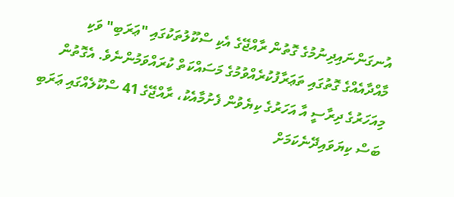އުނގަންނައިދިނުމުގެ ގޮތުން ރާއްޖޭގެ އެކި ސްކޫލުތަކުގައި "ޢަރަބި" ވަކި މާއްދާއެއްގެ ގޮތުގައި ތަޢަރާފުކުރެއްވުމުގެ މަސައްކަތް ކުރައްވަމުންނެވެ. އެގޮތުން މިއަހަރުގެ ދިރާސީ އާ އަހަރުގެ ކިޔެވުން ފެށުމާއެކު، ރާއްޖޭގެ 41 ސްކޫލެއްގައި ޢަރަބި ބަސް ކިޔަވައިދޭނެކަމަށް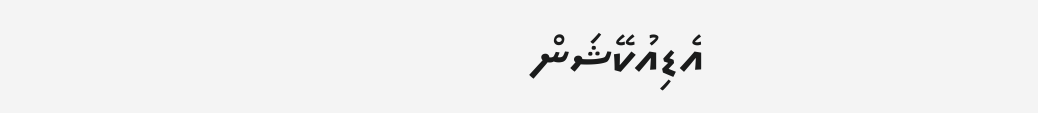އެޑިއުކޭޝަން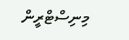މިނިސްޓްރީން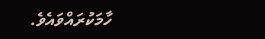ހާމަކުރައްވައެވެ.